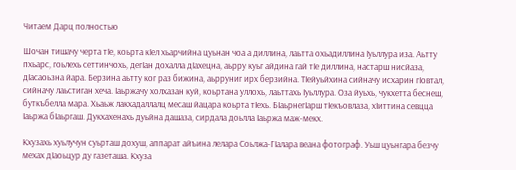Читаем Дарц полностью

Шочан тишачу черта тIе, коьрта кIел хьарчийна цуьнан чоа а диллина, лаьтта охьадиллина Iуьллура иза. Аьтту пхьарс, гоьлехь сеттинчохь, дегIан дохалла дIахецна, аьрру куьг айдина гай тIе диллина, настарш нисйаза, дIасаоьзна йара. Берзина аьтту ког раз бижина, аьрруниг ирх берзийна. ТIейуьйхина сийначу исхарин гIовтал, сийначу лаьстиган хеча. Iаьржачу холхазан куй, коьртана уллохь, лаьттахь Iуьллура. Оза йуьхь, чукхетта беснеш, буткъбелла мара. Хьаьж лакхадаллалц месаш йацара коьрта тIехь. БIаьрнегIарш тIекъовлаза, хIиттина севцца Iаьржа бIаьргаш. Дукхахенахь дуьйна дашаза, сирдала доьлла Iаьржа маж-мекх.

Кхузахь хуьлучун суьрташ дохуш, аппарат айъина лелара Соьлжа-ГIалара веана фотограф. Уьш цуьнгара безчу мехах дIаоьцур ду газеташа. Кхуза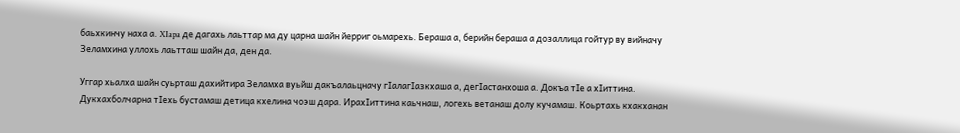баьхкинчу наха а. XIapa де дагахь лаьттар ма ду царна шайн йерриг оьмарехь. Бераша а, берийн бераша а дозаллица гойтур ву вийначу Зеламхина уллохь лаьтташ шайн да, ден да.

Уггар хьалха шайн суьрташ дахийтира Зеламха вуьйш дакъалаьцначу гIалагIазкхаша а, дегIастанхоша а. Докъа тIе а хIиттина. Дукхахболчарна тIехь бустамаш детица кхелина чоэш дара. ИрахIиттина каьчнаш, логехь ветанаш долу кучамаш. Коьртахь кхакханан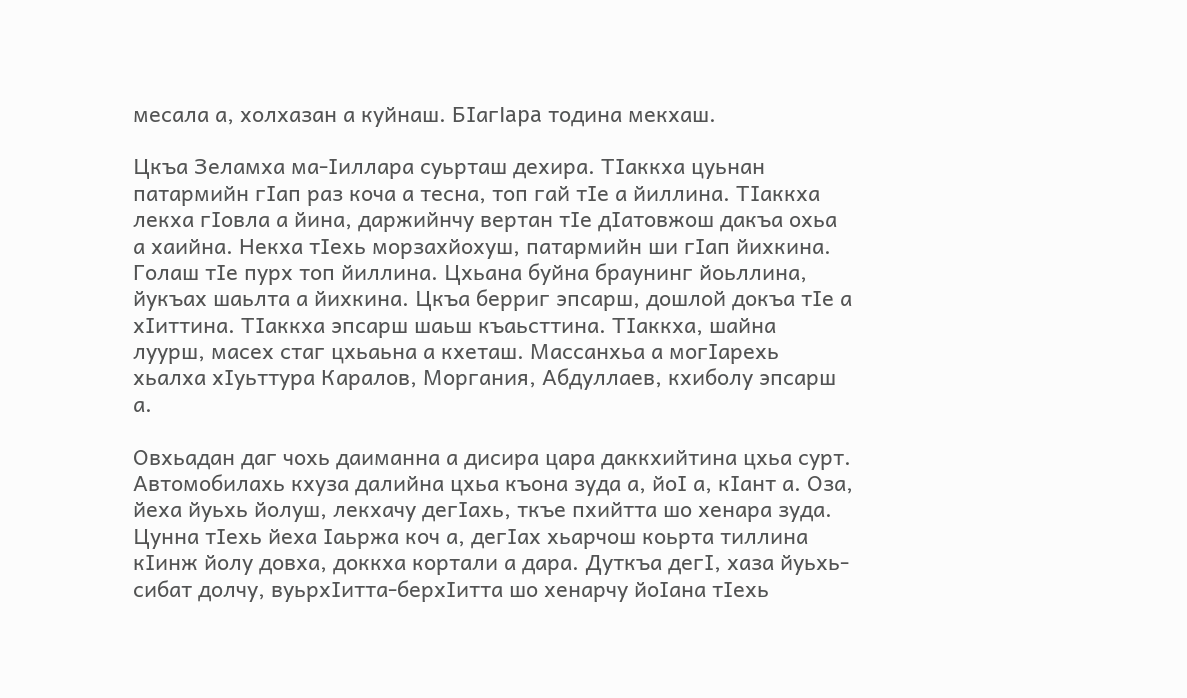месала а, холхазан а куйнаш. БIaгIapa тодина мекхаш.

Цкъа Зеламха ма-Iиллара суьрташ дехира. ТIаккха цуьнан патармийн гIап раз коча а тесна, топ гай тIе а йиллина. ТIаккха лекха гIовла а йина, даржийнчу вертан тIе дIатовжош дакъа охьа а хаийна. Некха тIехь морзахйохуш, патармийн ши гIап йихкина. Голаш тIе пурх топ йиллина. Цхьана буйна браунинг йоьллина, йукъах шаьлта а йихкина. Цкъа берриг эпсарш, дошлой докъа тIе а хIиттина. ТIаккха эпсарш шаьш къаьсттина. ТIаккха, шайна луурш, масех стаг цхьаьна а кхеташ. Массанхьа а могIарехь хьалха хIуьттура Каралов, Моргания, Абдуллаев, кхиболу эпсарш а.

Овхьадан даг чохь даиманна а дисира цара даккхийтина цхьа сурт. Автомобилахь кхуза далийна цхьа къона зуда а, йоI а, кIант а. Оза, йеха йуьхь йолуш, лекхачу дегIахь, ткъе пхийтта шо хенара зуда. Цунна тIехь йеха Iаьржа коч а, дегIах хьарчош коьрта тиллина кIинж йолу довха, доккха кортали а дара. Дуткъа дегI, хаза йуьхь-сибат долчу, вуьрхIитта-берхIитта шо хенарчу йоIана тIехь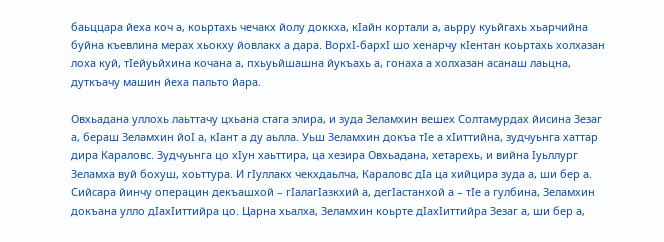баьццара йеха коч а, коьртахь чечакх йолу доккха, кIайн кортали а, аьрру куьйгахь хьарчийна буйна къевлина мерах хьокху йовлакх а дара. ВорхI-бapхI шо хенарчу кIентан коьртахь холхазан лоха куй, тIейуьйхина кочана а, пхьуьйшашна йукъахь а, гонаха а холхазан асанаш лаьцна, дуткъачу машин йеха пальто йара.

Овхьадана уллохь лаьттачу цхьана стага элира, и зуда Зеламхин вешех Солтамурдах йисина Зезаг а, бераш Зеламхин йoI а, кIант а ду аьлла. Уьш Зеламхин докъа тIе а хIиттийна, зудчуьнга хаттар дира Караловс. Зудчуьнга цо хIун хаьттира, ца хезира Овхьадана, хетарехь, и вийна Iуьллург Зеламха вуй бохуш, хоьттура. И гIуллакх чекхдаьлча, Караловс дIа ца хийцира зуда а, ши бер а. Сийсара йинчу операцин декъашхой – гIалагIазкхий а, дегIастанхой а – тIе а гулбина, Зеламхин докъана улло дIахIиттийра цо. Царна хьалха, Зеламхин коьрте дIахIиттийра Зезаг а, ши бер а,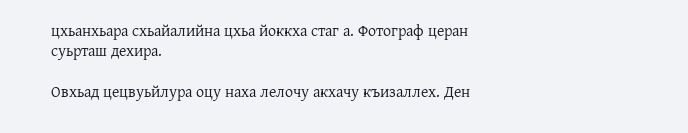цхьанхьара схьайалийна цхьа йоккха стаг а. Фотограф церан суьрташ дехира.

Овхьад цецвуьйлура оцу наха лелочу акхачу къизаллех. Ден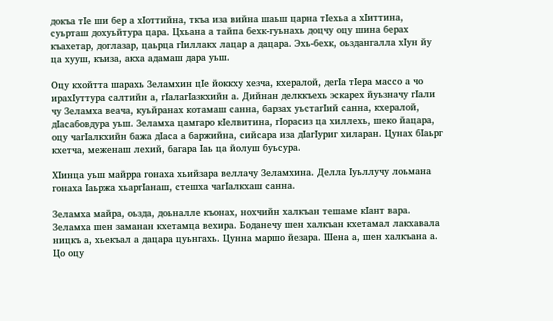докъа тIe ши бер а хIоттийна, ткъа иза вийна шаьш царна тIехьа а хIиттина, суьрташ дохуьйтура цара. Цхьана а тайпа бехк-гуьнахь доцчу оцу шина берах къахетар, доглазар, цаьрца гIиллакх лацар а дацара. Эхь-бехк, оьздангалла хIун йу ца хууш, къиза, акха адамаш дара уьш.

Оцу кхойтта шарахь Зеламхин цIе йоккху хезча, кхералой, дегIа тIера массо а чо ирахIуттура салтийн а, гIалагIазкхийн а. Дийнан делккъехь эскарех йуьзначу гIали чу Зеламха веача, куьйранах котамаш санна, барзах уьстагIий санна, кхералой, дIасабовдура уьш. Зеламха цамгаро кIелвитина, гIорасиз ца хиллехь, шеко йацара, оцу чагIалкхийн бажа дIаса а баржийна, сийсара иза дIагIуриг хиларан. Цунах бIаьрг кхетча, меженаш лехий, багара Iаь ца йолуш буьсура.

ХIинца уьш майрра гонаха хьийзара веллачу Зеламхина. Делла Iуьллучу лоьмана гонаха Iаьржа хьаргIанаш, стешха чагIалкхаш санна.

Зеламха майра, оьзда, доьналле къонах, нохчийн халкъан тешаме кIант вара. Зеламха шен заманан кхетамца вехира. Боданечу шен халкъан кхетамал лакхавала ницкъ а, хьекъал а дацара цуьнгахь. Цунна маршо йезара. Шена а, шен халкъана а. Цо оцу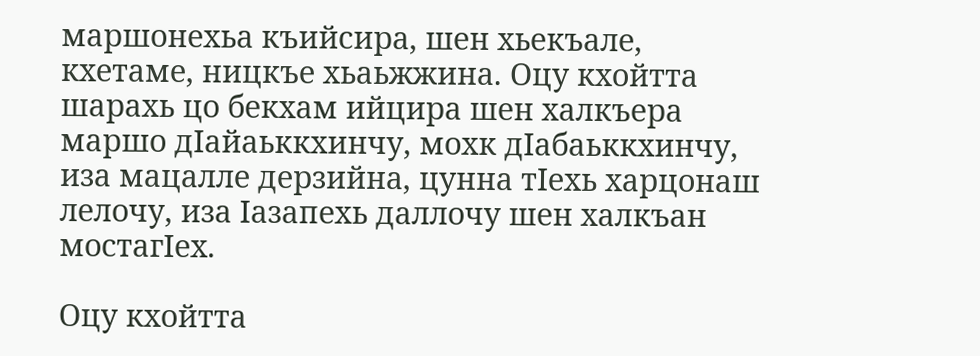маршонехьа къийсира, шен хьекъале, кхетаме, ницкъе хьаьжжина. Оцу кхойтта шарахь цо бекхам ийцира шен халкъера маршо дIайаьккхинчу, мохк дIабаьккхинчу, иза мацалле дерзийна, цунна тIехь харцонаш лелочу, иза Iазапехь даллочу шен халкъан мостагIех.

Оцу кхойтта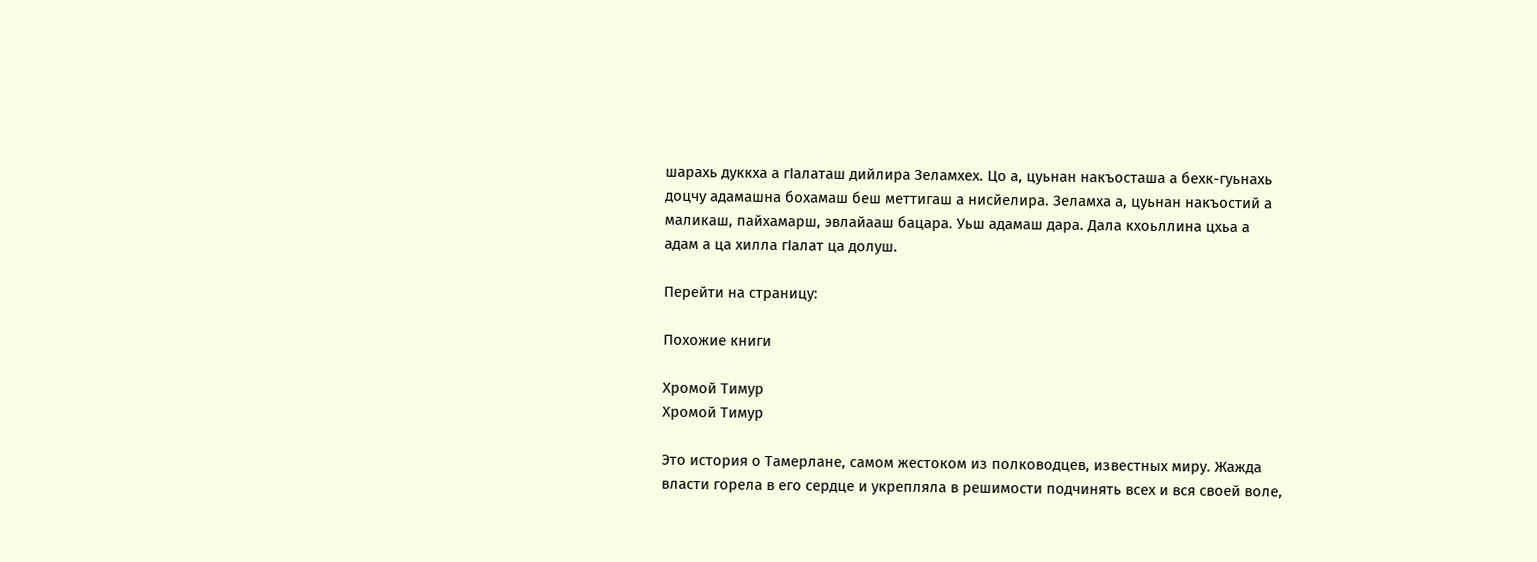шарахь дуккха а гIалаташ дийлира Зеламхех. Цо а, цуьнан накъосташа а бехк-гуьнахь доцчу адамашна бохамаш беш меттигаш а нисйелира. Зеламха а, цуьнан накъостий а маликаш, пайхамарш, эвлайааш бацара. Уьш адамаш дара. Дала кхоьллина цхьа а адам а ца хилла гIалат ца долуш.

Перейти на страницу:

Похожие книги

Хромой Тимур
Хромой Тимур

Это история о Тамерлане, самом жестоком из полководцев, известных миру. Жажда власти горела в его сердце и укрепляла в решимости подчинять всех и вся своей воле,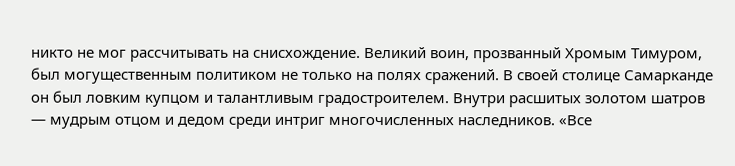никто не мог рассчитывать на снисхождение. Великий воин, прозванный Хромым Тимуром, был могущественным политиком не только на полях сражений. В своей столице Самарканде он был ловким купцом и талантливым градостроителем. Внутри расшитых золотом шатров — мудрым отцом и дедом среди интриг многочисленных наследников. «Все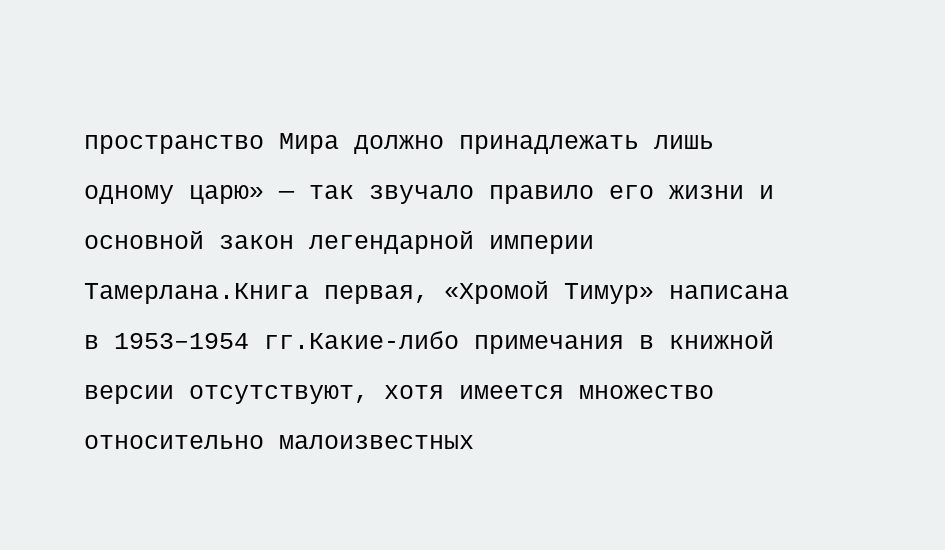пространство Мира должно принадлежать лишь одному царю» — так звучало правило его жизни и основной закон легендарной империи Тамерлана.Книга первая, «Хромой Тимур» написана в 1953–1954 гг.Какие-либо примечания в книжной версии отсутствуют, хотя имеется множество относительно малоизвестных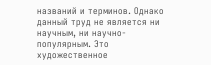названий и терминов. Однако данный труд не является ни научным, ни научно-популярным. Это художественное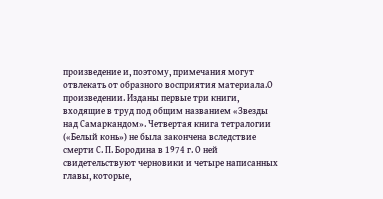произведение и, поэтому, примечания могут отвлекать от образного восприятия материала.О произведении. Изданы первые три книги, входящие в труд под общим названием «Звезды над Самаркандом». Четвертая книга тетралогии («Белый конь») не была закончена вследствие смерти С. П. Бородина в 1974 г. О ней свидетельствуют черновики и четыре написанных главы, которые,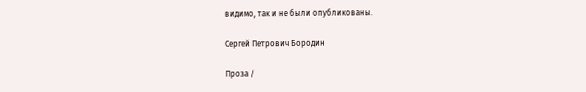видимо, так и не были опубликованы.

Сергей Петрович Бородин

Проза /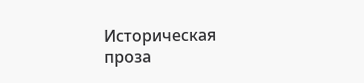Историческая проза